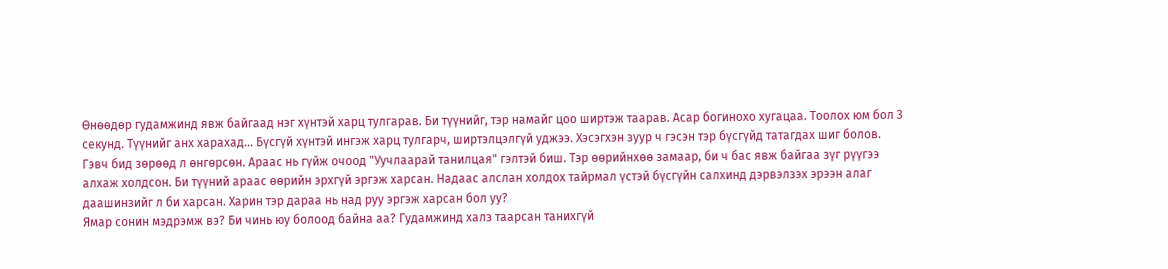Өнөөдөр гудамжинд явж байгаад нэг хүнтэй харц тулгарав. Би түүнийг, тэр намайг цоо ширтэж таарав. Асар богинохо хугацаа. Тоолох юм бол 3 секунд. Түүнийг анх харахад... Бүсгүй хүнтэй ингэж харц тулгарч, ширтэлцэлгүй уджээ. Хэсэгхэн зуур ч гэсэн тэр бүсгүйд татагдах шиг болов. Гэвч бид зөрөөд л өнгөрсөн. Араас нь гүйж очоод "Уучлаарай танилцая" гэлтэй биш. Тэр өөрийнхөө замаар, би ч бас явж байгаа зүг рүүгээ алхаж холдсон. Би түүний араас өөрийн эрхгүй эргэж харсан. Надаас алслан холдох тайрмал үстэй бүсгүйн салхинд дэрвэлзэх эрээн алаг даашинзийг л би харсан. Харин тэр дараа нь над руу эргэж харсан бол уу?
Ямар сонин мэдрэмж вэ? Би чинь юу болоод байна аа? Гудамжинд халз таарсан танихгүй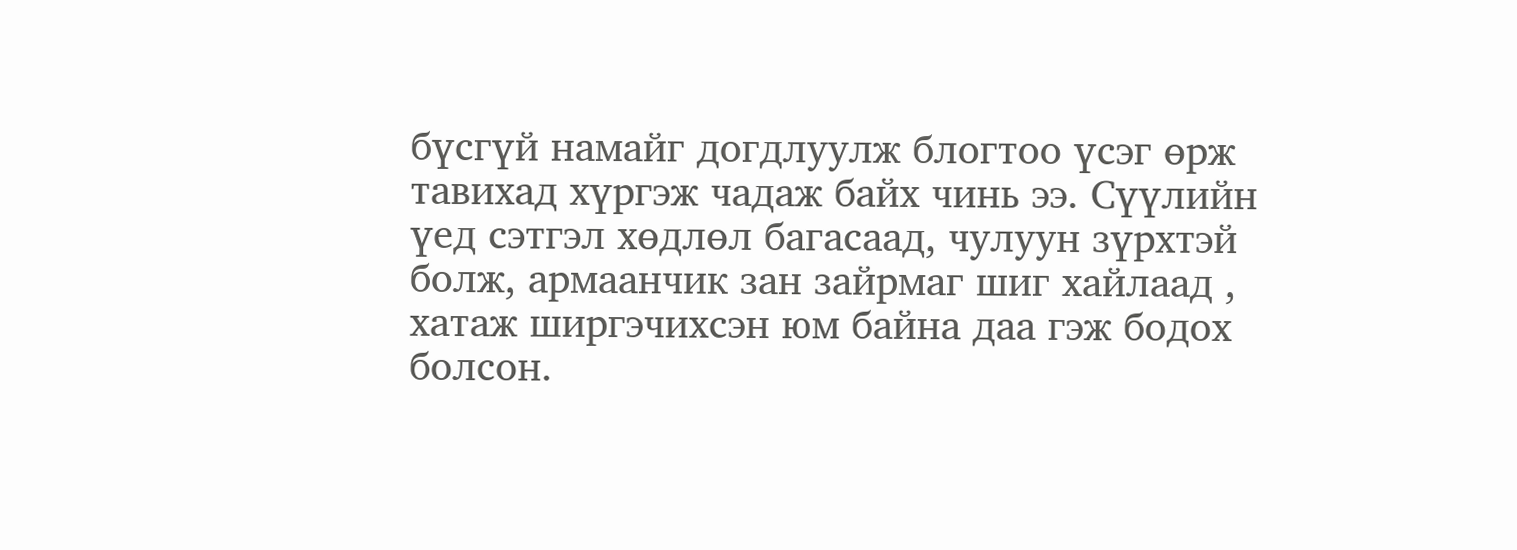бүсгүй намайг догдлуулж блогтоо үсэг өрж тавихад хүргэж чадаж байх чинь ээ. Сүүлийн үед сэтгэл хөдлөл багасаад, чулуун зүрхтэй болж, армаанчик зан зайрмаг шиг хайлаад , хатаж ширгэчихсэн юм байна даа гэж бодох болсон.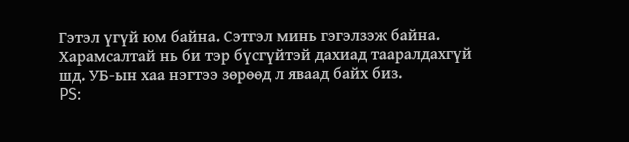Гэтэл үгүй юм байна. Сэтгэл минь гэгэлзэж байна. Харамсалтай нь би тэр бүсгүйтэй дахиад тааралдахгүй шд. УБ-ын хаа нэгтээ зөрөөд л яваад байх биз.
PS: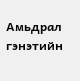Амьдрал гэнэтийн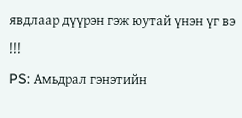явдлаар дүүрэн гэж юутай үнэн үг вэ !!!
PS: Амьдрал гэнэтийн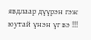явдлаар дүүрэн гэж юутай үнэн үг вэ !!!